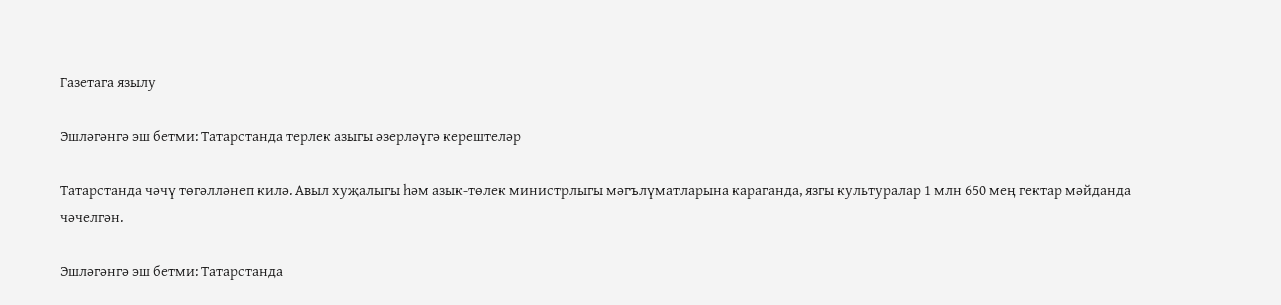Газетага язылу

Эшләгәнгә эш бетми: Татарстанда терлек азыгы әзерләүгә керештеләр

Татарстанда чәчү төгәлләнеп килә. Авыл хуҗалыгы һәм азык-төлек министрлыгы мәгълүматларына караганда, язгы культуралар 1 млн 650 мең гектар мәйданда чәчелгән.

Эшләгәнгә эш бетми: Татарстанда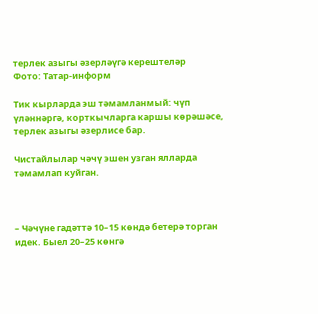терлек азыгы әзерләүгә керештеләр
Фото: Татар-информ

Тик кырларда эш тәмамланмый: чүп үләннәргә, корткычларга каршы көрәшәсе, терлек азыгы әзерлисе бар.

Чистайлылар чәчү эшен узган ялларда тәмамлап куйган.



– Чәчүне гадәттә 10–15 көндә бетерә торган идек. Быел 20–25 көнгә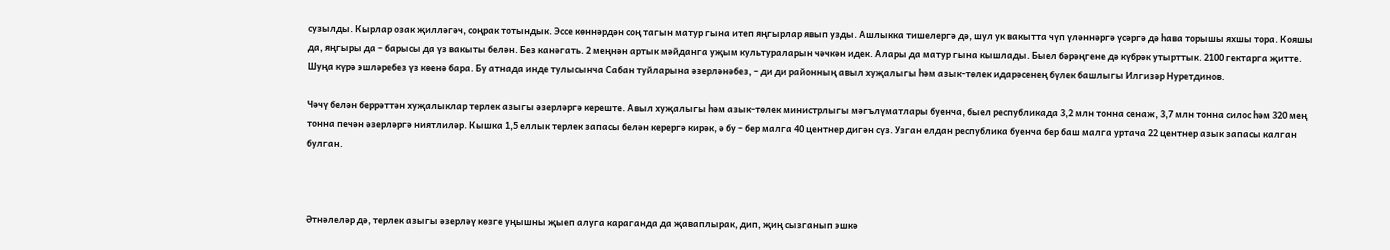сузылды. Кырлар озак җилләгәч, соңрак тотындык. Эссе көннәрдән соң тагын матур гына итеп яңгырлар явып узды. Ашлыкка тишелергә дә, шул ук вакытта чүп үләннәргә үсәргә дә һава торышы яхшы тора. Кояшы да, яңгыры да – барысы да үз вакыты белән. Без канәгать. 2 меңнән артык мәйданга уҗым культураларын чәчкән идек. Алары да матур гына кышлады. Быел бәрәңгене дә күбрәк утырттык. 2100 гектарга җитте. Шуңа күрә эшләребез үз көенә бара. Бу атнада инде тулысынча Сабан туйларына әзерләнәбез, – ди ди районның авыл хуҗалыгы һәм азык-төлек идарәсенең бүлек башлыгы Илгизәр Нуретдинов.

Чәчү белән беррәттән хуҗалыклар терлек азыгы әзерләргә кереште. Авыл хуҗалыгы һәм азык-төлек министрлыгы мәгълүматлары буенча, быел республикада 3,2 млн тонна сенаж, 3,7 млн тонна силос һәм 320 мең тонна печән әзерләргә ниятлиләр. Кышка 1,5 еллык терлек запасы белән керергә кирәк, ә бу – бер малга 40 центнер дигән сүз. Узган елдан республика буенча бер баш малга уртача 22 центнер азык запасы калган булган.



Әтнәлеләр дә, терлек азыгы әзерләү көзге уңышны җыеп алуга караганда да җаваплырак, дип, җиң сызганып эшкә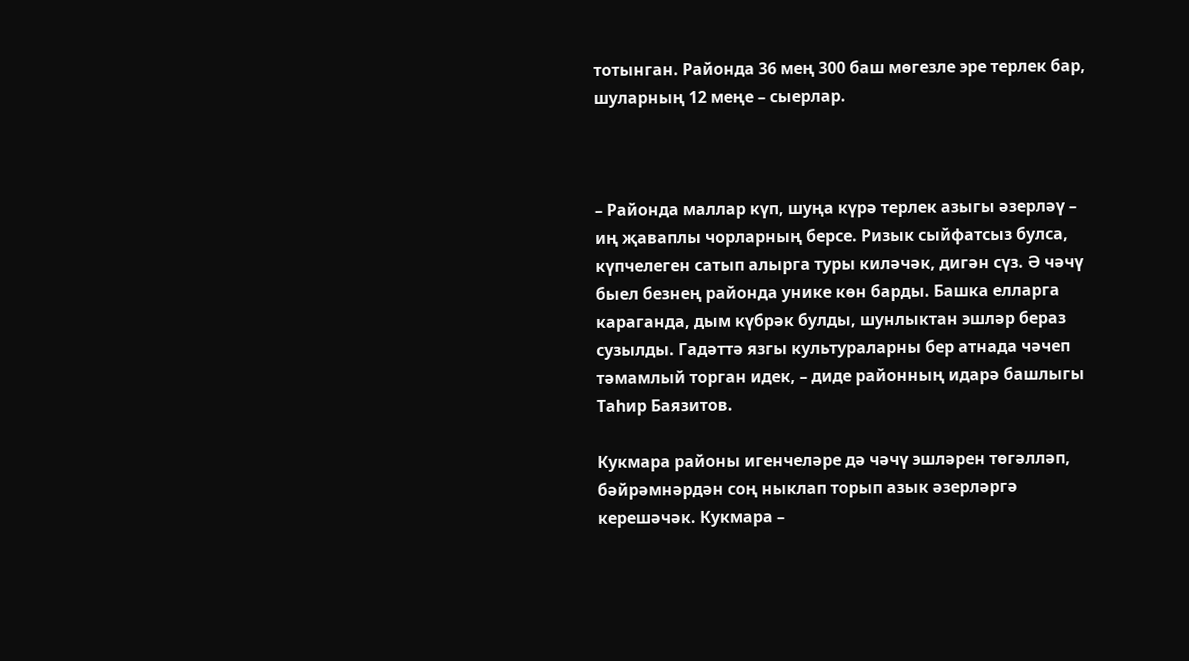тотынган. Районда 36 мең 300 баш мөгезле эре терлек бар, шуларның 12 меңе – сыерлар.



– Районда маллар күп, шуңа күрә терлек азыгы әзерләү – иң җаваплы чорларның берсе. Ризык сыйфатсыз булса, күпчелеген сатып алырга туры киләчәк, дигән сүз. Ә чәчү быел безнең районда унике көн барды. Башка елларга караганда, дым күбрәк булды, шунлыктан эшләр бераз сузылды. Гадәттә язгы культураларны бер атнада чәчеп тәмамлый торган идек, – диде районның идарә башлыгы Таһир Баязитов.

Кукмара районы игенчеләре дә чәчү эшләрен төгәлләп, бәйрәмнәрдән соң ныклап торып азык әзерләргә керешәчәк. Кукмара –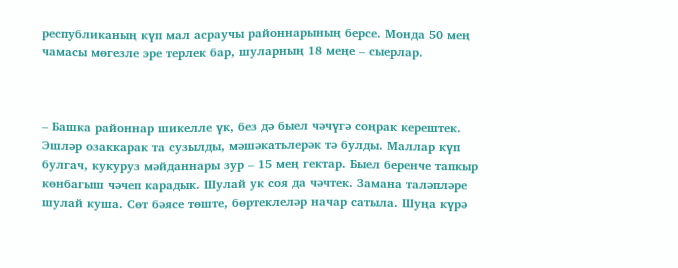республиканың күп мал асраучы районнарының берсе. Монда 50 мең чамасы мөгезле эре терлек бар, шуларның 18 меңе – сыерлар.



– Башка районнар шикелле үк, без дә быел чәчүгә соңрак керештек. Эшләр озаккарак та сузылды, мәшәкатьлерәк тә булды. Маллар күп булгач, кукуруз мәйданнары зур – 15 мең гектар. Быел беренче тапкыр көнбагыш чәчеп карадык. Шулай ук соя да чәчтек. Замана таләпләре шулай куша. Сөт бәясе төште, бөртеклеләр начар сатыла. Шуңа күрә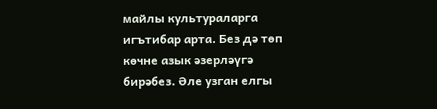майлы культураларга игътибар арта. Без дә төп көчне азык әзерләүгә бирәбез. Әле узган елгы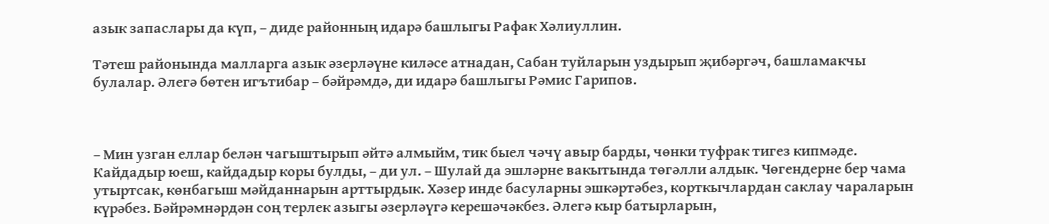азык запаслары да күп, – диде районның идарә башлыгы Рафак Хәлиуллин.

Тәтеш районында малларга азык әзерләүне киләсе атнадан, Сабан туйларын уздырып җибәргәч, башламакчы булалар. Әлегә бөтен игътибар – бәйрәмдә, ди идарә башлыгы Рәмис Гарипов.



– Мин узган еллар белән чагыштырып әйтә алмыйм, тик быел чәчү авыр барды, чөнки туфрак тигез кипмәде. Кайдадыр юеш, кайдадыр коры булды, – ди ул. – Шулай да эшләрне вакытында төгәлли алдык. Чөгендерне бер чама утыртсак, көнбагыш мәйданнарын арттырдык. Хәзер инде басуларны эшкәртәбез, корткычлардан саклау чараларын күрәбез. Бәйрәмнәрдән соң терлек азыгы әзерләүгә керешәчәкбез. Әлегә кыр батырларын,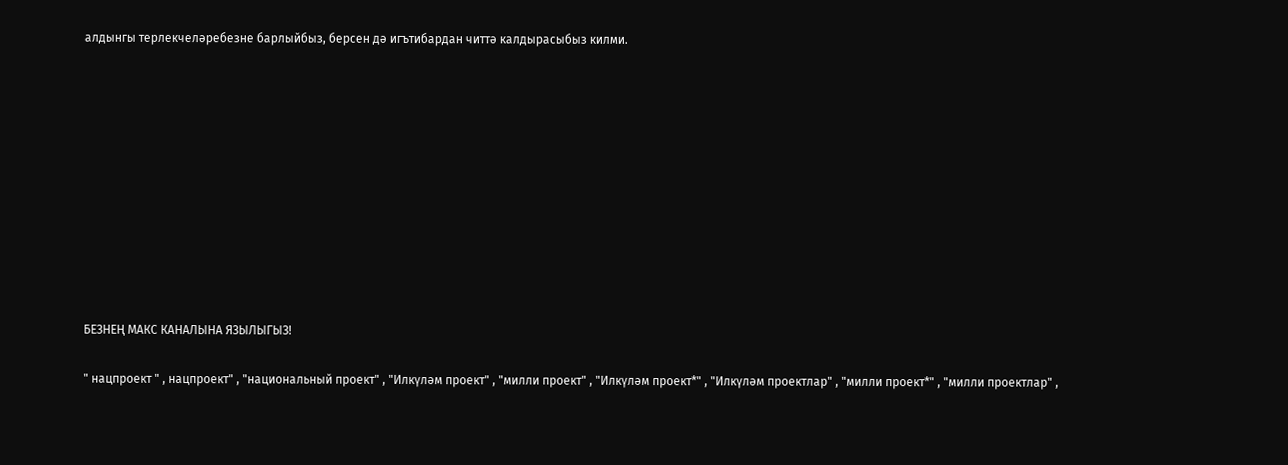алдынгы терлекчеләребезне барлыйбыз, берсен дә игътибардан читтә калдырасыбыз килми.











БЕЗНЕҢ МАКС КАНАЛЫНА ЯЗЫЛЫГЫЗ!

" нацпроект " , нацпроект" , "национальный проект" , "Илкүләм проект" , "милли проект" , "Илкүләм проект*" , "Илкүләм проектлар" , "милли проект*" , "милли проектлар" ,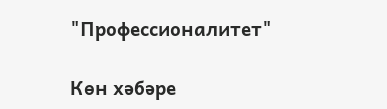"Профессионалитет"

Көн хәбәре